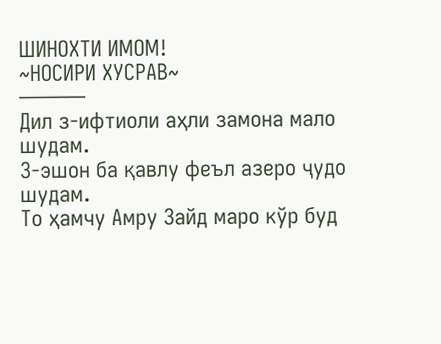ШИНОХТИ ИМОМ!
~НОСИРИ ХУСРАВ~
———
Дил з-ифтиоли аҳли замона мало шудам.
З-эшон ба қавлу феъл азеро ҷудо шудам.
То ҳамчу Амру Зайд маро кўр буд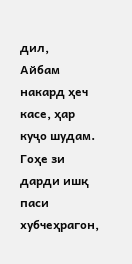дил,
Айбам накард ҳеч касе, ҳар куҷо шудам.
Гоҳе зи дарди ишқ паси хубчеҳрагон,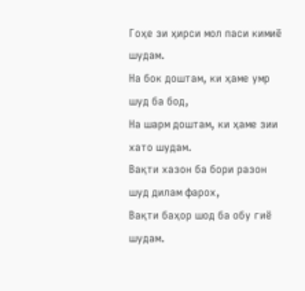Гоҳе зи ҳирси мол паси кимиё шудам.
На бок доштам, ки ҳаме умр шуд ба бод,
На шарм доштам, ки ҳаме зии хато шудам.
Вақти хазон ба бори разон шуд дилам фарох,
Вақти баҳор шод ба обу гиё шудам.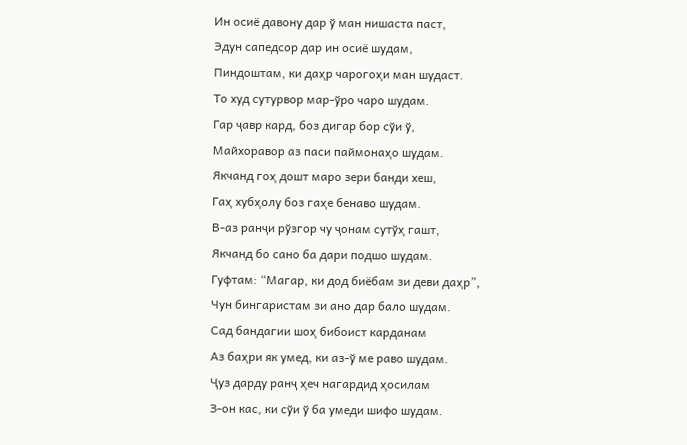Ин осиё давону дар ў ман нишаста паст,
Эдун сапедсор дар ин осиё шудам,
Пиндоштам, ки даҳр чарогоҳи ман шудаст.
То худ сутурвор мар-ўро чаро шудам.
Гар ҷавр кард, боз дигар бор сўи ў,
Майхоравор аз паси паймонаҳо шудам.
Якчанд гоҳ дошт маро зери банди хеш,
Гаҳ хубҳолу боз гаҳе бенаво шудам.
В-аз ранҷи рўзгор чу ҷонам сутўҳ гашт,
Якчанд бо сано ба дари подшо шудам.
Гуфтам: “Магар, ки дод биёбам зи деви даҳр”,
Чун бингаристам зи ано дар бало шудам.
Сад бандагии шоҳ бибоист карданам
Аз баҳри як умед, ки аз-ў ме раво шудам.
Ҷуз дарду ранҷ ҳеч нагардид ҳосилам
З-он кас, ки сўи ў ба умеди шифо шудам.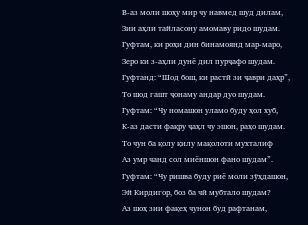В-аз моли шоҳу мир чу навмед шуд дилам,
Зии аҳли тайласону амомаву ридо шудам.
Гуфтам, ки роҳи дин бинамоянд мар-маро,
Зеро ки з-аҳли дунё дил пурҷафо шудам.
Гуфтанд: “Шод бош, ки растӣ зи ҷаври даҳр”,
То шод гашт ҷонаму андар дуо шудам.
Гуфтам: “Чу номашон уламо буду ҳол хуб,
К-аз дасти фақру ҷаҳл чу эшон, раҳо шудам.
То чун ба қолу қилу мақолоти мухталиф
Аз умр чанд сол миёншон фано шудам”.
Гуфтам: “Чу ришва буду риё моли зўҳдашон,
Эй Кирдигор, боз ба чӣ мубтало шудам?
Аз шоҳ зии фақеҳ чунон буд рафтанам,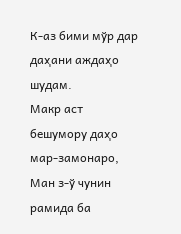К-аз бими мўр дар даҳани аждаҳо шудам.
Макр аст бешумору даҳо мар-замонаро,
Ман з-ў чунин рамида ба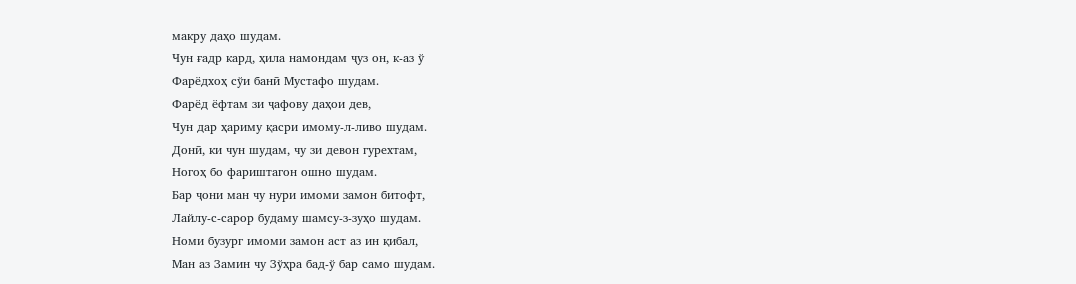макру даҳо шудам.
Чун ғадр кард, ҳила намондам ҷуз он, к-аз ў
Фарёдхоҳ сўи банӣ Мустафо шудам.
Фарёд ёфтам зи ҷафову даҳои дев,
Чун дар ҳариму қасри имому-л-ливо шудам.
Донӣ, ки чун шудам, чу зи девон гурехтам,
Ногоҳ бо фариштагон ошно шудам.
Бар ҷони ман чу нури имоми замон битофт,
Лайлу-с-сарор будаму шамсу-з-зуҳо шудам.
Номи бузург имоми замон аст аз ин қибал,
Ман аз Замин чу Зўҳра бад-ў бар само шудам.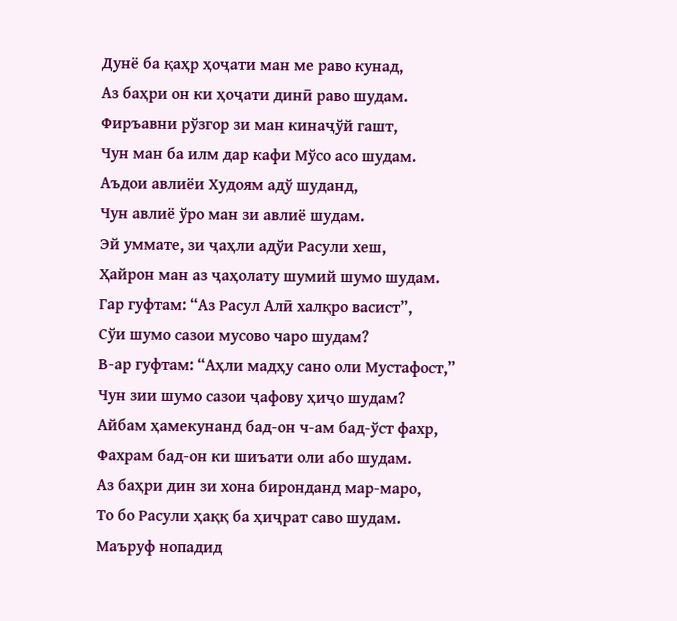Дунё ба қаҳр ҳоҷати ман ме раво кунад,
Аз баҳри он ки ҳоҷати динӣ раво шудам.
Фиръавни рўзгор зи ман кинаҷўй гашт,
Чун ман ба илм дар кафи Мўсо асо шудам.
Аъдои авлиёи Худоям адў шуданд,
Чун авлиё ўро ман зи авлиё шудам.
Эй уммате, зи ҷаҳли адўи Расули хеш,
Ҳайрон ман аз ҷаҳолату шумий шумо шудам.
Гар гуфтам: “Аз Расул Алӣ халқро васист”,
Сўи шумо сазои мусово чаро шудам?
В-ар гуфтам: “Аҳли мадҳу сано оли Мустафост,”
Чун зии шумо сазои ҷафову ҳиҷо шудам?
Айбам ҳамекунанд бад-он ч-ам бад-ўст фахр,
Фахрам бад-он ки шиъати оли або шудам.
Аз баҳри дин зи хона биронданд мар-маро,
То бо Расули ҳаққ ба ҳиҷрат саво шудам.
Маъруф нопадид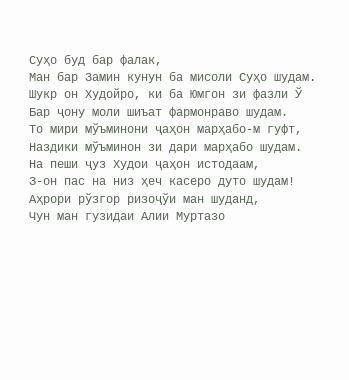Суҳо буд бар фалак,
Ман бар Замин кунун ба мисоли Суҳо шудам.
Шукр он Худойро, ки ба Юмгон зи фазли Ў
Бар ҷону моли шиъат фармонраво шудам.
То мири мўъминони ҷаҳон марҳабо-м гуфт,
Наздики мўъминон зи дари марҳабо шудам.
На пеши ҷуз Худои ҷаҳон истодаам,
З-он пас на низ ҳеч касеро дуто шудам!
Аҳрори рўзгор ризоҷўи ман шуданд,
Чун ман гузидаи Алии Муртазо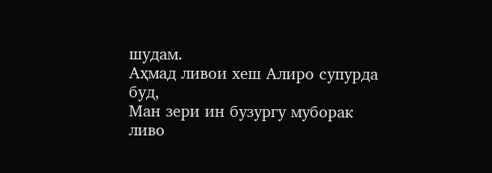шудам.
Аҳмад ливои хеш Алиро супурда буд,
Ман зери ин бузургу муборак ливо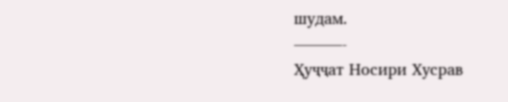шудам.
———-
Ҳуҷҷат Носири Хусрав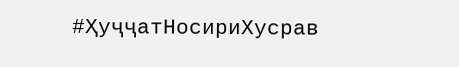#ҲуҷҷатНосириХусрав